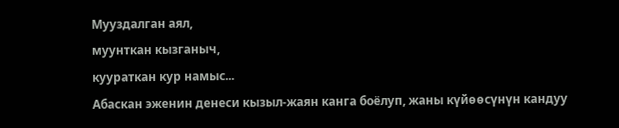Мууздалган аял,
муунткан кызганыч,
куураткан кур намыс...
Абаскан эженин денеси кызыл-жаян канга боёлуп, жаны күйөөсүнүн кандуу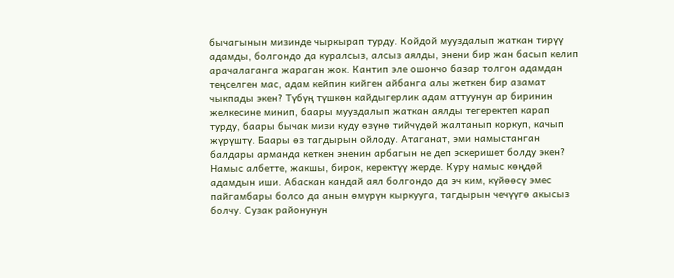бычагынын мизинде чыркырап турду. Койдой мууздалып жаткан тирүү адамды, болгондо да куралсыз, алсыз аялды, энени бир жан басып келип арачалаганга жараган жок. Кантип эле ошончо базар толгон адамдан теңселген мас, адам кейпин кийген айбанга алы жеткен бир азамат чыкпады экен? Түбүң түшкөн кайдыгерлик адам аттуунун ар биринин желкесине минип, баары мууздалып жаткан аялды тегеректеп карап турду, баары бычак мизи куду өзүнө тийчүдөй жалтанып коркуп, качып жүрүштү. Баары өз тагдырын ойлоду. Атаганат, эми намыстанган балдары арманда кеткен эненин арбагын не деп эскеришет болду экен? Намыс албетте, жакшы, бирок, керектүү жерде. Куру намыс көңдөй адамдын иши. Абаскан кандай аял болгондо да эч ким, күйөөсү эмес пайгамбары болсо да анын өмүрүн кыркууга, тагдырын чечүүгө акысыз болчу. Сузак районунун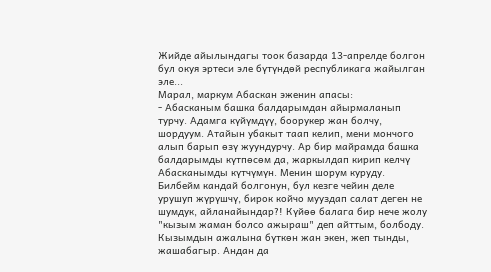Жийде айылындагы тоок базарда 13-апрелде болгон бул окуя эртеси эле бүтүндөй республикага жайылган эле...
Марал, маркум Абаскан эженин апасы:
- Абасканым башка балдарымдан айырмаланып турчу. Адамга күйүмдүү, боорукер жан болчу, шордуум. Атайын убакыт таап келип, мени мончого алып барып өзү жуундурчу. Ар бир майрамда башка балдарымды күтпөсөм да, жаркылдап кирип келчү Абасканымды күтчүмүн. Менин шорум куруду. Билбейм кандай болгонун, бул кезге чейин деле урушуп жүрүшчү, бирок койчо мууздап салат деген не шумдук, айланайындар?! Күйөө балага бир нече жолу "кызым жаман болсо ажыраш" деп айттым, болбоду. Кызымдын ажалына бүткөн жан экен, жеп тынды, жашабагыр. Андан да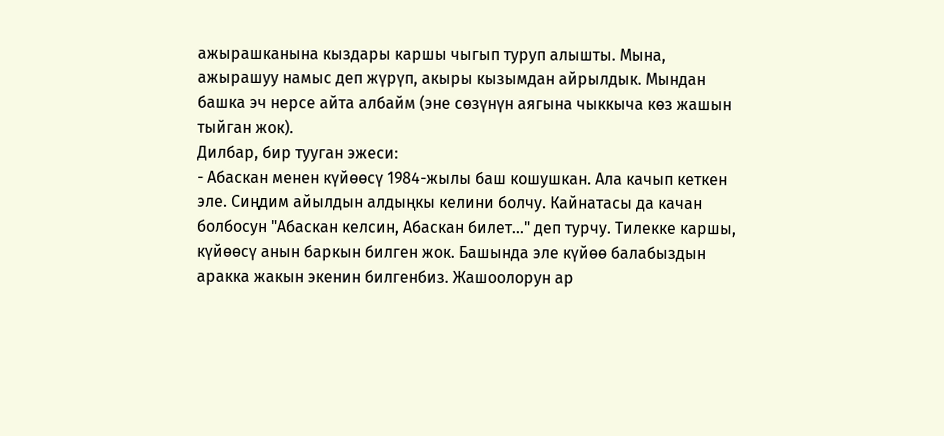ажырашканына кыздары каршы чыгып туруп алышты. Мына, ажырашуу намыс деп жүрүп, акыры кызымдан айрылдык. Мындан башка эч нерсе айта албайм (эне сөзүнүн аягына чыккыча көз жашын тыйган жок).
Дилбар, бир тууган эжеси:
- Абаскан менен күйөөсү 1984-жылы баш кошушкан. Ала качып кеткен эле. Сиңдим айылдын алдыңкы келини болчу. Кайнатасы да качан болбосун "Абаскан келсин, Абаскан билет..." деп турчу. Тилекке каршы, күйөөсү анын баркын билген жок. Башында эле күйөө балабыздын аракка жакын экенин билгенбиз. Жашоолорун ар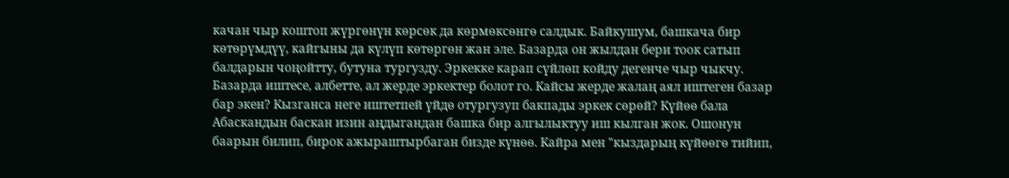качан чыр коштоп жүргөнүн көрсөк да көрмөксөнгө салдык. Байкушум, башкача бир көтөрүмдүү, кайгыны да күлүп көтөргөн жан эле. Базарда он жылдан бери тоок сатып балдарын чоңойтту, бутуна тургузду. Эркекке карап сүйлөп койду дегенче чыр чыкчу. Базарда иштесе, албетте, ал жерде эркектер болот го. Кайсы жерде жалаң аял иштеген базар бар экен? Кызганса неге иштетпей үйдө отургузуп бакпады эркек сөрөй? Күйөө бала Абаскандын баскан изин аңдыгандан башка бир алгылыктуу иш кылган жок. Ошонун баарын билип, бирок ажыраштырбаган бизде күнөө. Кайра мен "кыздарың күйөөгө тийип,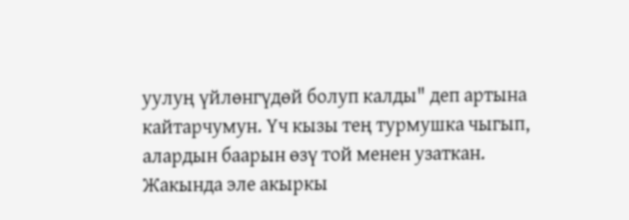уулуң үйлөнгүдөй болуп калды" деп артына кайтарчумун. Үч кызы тең турмушка чыгып, алардын баарын өзү той менен узаткан. Жакында эле акыркы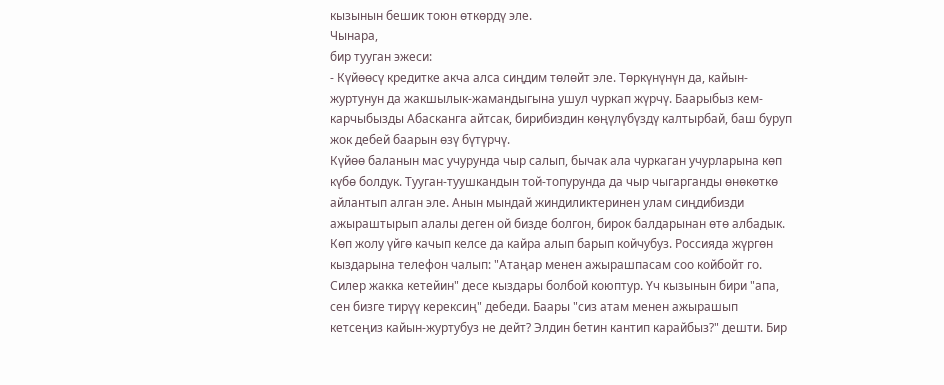кызынын бешик тоюн өткөрдү эле.
Чынара,
бир тууган эжеси:
- Күйөөсү кредитке акча алса сиңдим төлөйт эле. Төркүнүнүн да, кайын-журтунун да жакшылык-жамандыгына ушул чуркап жүрчү. Баарыбыз кем-карчыбызды Абасканга айтсак, бирибиздин көңүлүбүздү калтырбай, баш буруп жок дебей баарын өзү бүтүрчү.
Күйөө баланын мас учурунда чыр салып, бычак ала чуркаган учурларына көп күбө болдук. Тууган-туушкандын той-топурунда да чыр чыгарганды өнөкөткө айлантып алган эле. Анын мындай жиндиликтеринен улам сиңдибизди ажыраштырып алалы деген ой бизде болгон, бирок балдарынан өтө албадык. Көп жолу үйгө качып келсе да кайра алып барып койчубуз. Россияда жүргөн кыздарына телефон чалып: "Атаңар менен ажырашпасам соо койбойт го. Силер жакка кетейин" десе кыздары болбой коюптур. Үч кызынын бири "апа, сен бизге тирүү керексиң" дебеди. Баары "сиз атам менен ажырашып кетсеңиз кайын-журтубуз не дейт? Элдин бетин кантип карайбыз?" дешти. Бир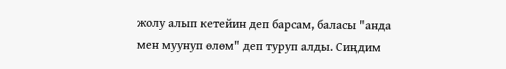жолу алып кетейин деп барсам, баласы "анда мен муунуп өлөм" деп туруп алды. Сиңдим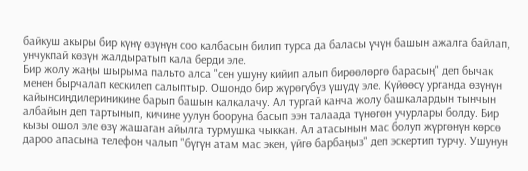байкуш акыры бир күнү өзүнүн соо калбасын билип турса да баласы үчүн башын ажалга байлап, унчукпай көзүн жалдыратып кала берди эле.
Бир жолу жаңы шырыма пальто алса "сен ушуну кийип алып бирөөлөргө барасың" деп бычак менен бырчалап кескилеп салыптыр. Ошондо бир жүрөгүбүз үшүдү эле. Күйөөсү урганда өзүнүн кайынсиңдилериникине барып башын калкалачу. Ал тургай канча жолу башкалардын тынчын албайын деп тартынып, кичине уулун бооруна басып ээн талаада түнөгөн учурлары болду. Бир кызы ошол эле өзү жашаган айылга турмушка чыккан. Ал атасынын мас болуп жүргөнүн көрсө дароо апасына телефон чалып "бүгүн атам мас экен, үйгө барбаңыз" деп эскертип турчу. Ушунун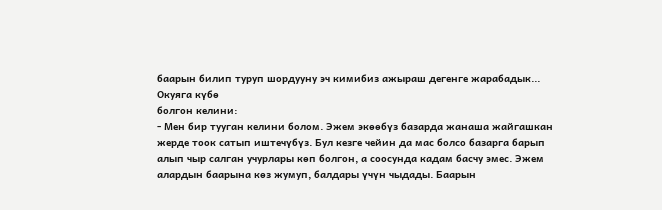баарын билип туруп шордууну эч кимибиз ажыраш дегенге жарабадык...
Окуяга күбө
болгон келини:
- Мен бир тууган келини болом. Эжем экөөбүз базарда жанаша жайгашкан жерде тоок сатып иштечүбүз. Бул кезге чейин да мас болсо базарга барып алып чыр салган учурлары көп болгон, а соосунда кадам басчу эмес. Эжем алардын баарына көз жумуп, балдары үчүн чыдады. Баарын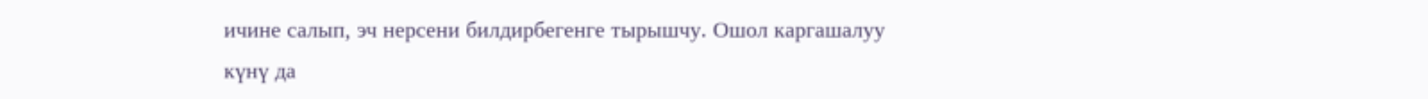ичине салып, эч нерсени билдирбегенге тырышчу. Ошол каргашалуу күнү да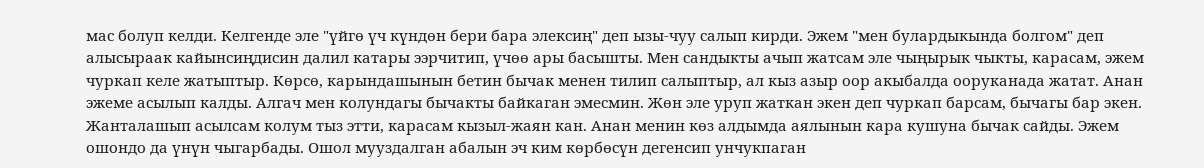мас болуп келди. Келгенде эле "үйгө үч күндөн бери бара элексиң" деп ызы-чуу салып кирди. Эжем "мен булардыкында болгом" деп алысыраак кайынсиңдисин далил катары ээрчитип, үчөө ары басышты. Мен сандыкты ачып жатсам эле чыңырык чыкты, карасам, эжем чуркап келе жатыптыр. Көрсө, карындашынын бетин бычак менен тилип салыптыр, ал кыз азыр оор акыбалда ооруканада жатат. Анан эжеме асылып калды. Алгач мен колундагы бычакты байкаган эмесмин. Жөн эле уруп жаткан экен деп чуркап барсам, бычагы бар экен. Жанталашып асылсам колум тыз этти, карасам кызыл-жаян кан. Анан менин көз алдымда аялынын кара кушуна бычак сайды. Эжем ошондо да үнүн чыгарбады. Ошол мууздалган абалын эч ким көрбөсүн дегенсип унчукпаган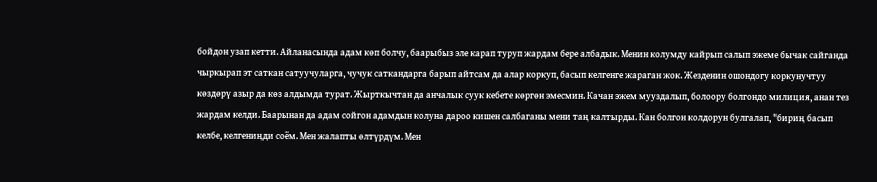бойдон узап кетти. Айланасында адам көп болчу, баарыбыз эле карап туруп жардам бере албадык. Менин колумду кайрып салып эжеме бычак сайганда чыркырап эт саткан сатуучуларга, чучук саткандарга барып айтсам да алар коркуп, басып келгенге жараган жок. Жезденин ошондогу коркунучтуу көздөрү азыр да көз алдымда турат. Жырткычтан да анчалык суук кебете көргөн эмесмин. Качан эжем мууздалып, болоору болгондо милиция, анан тез жардам келди. Баарынан да адам сойгон адамдын колуна дароо кишен салбаганы мени таң калтырды. Кан болгон колдорун булгалап, "бириң басып келбе, келгениңди соём. Мен жалапты өлтүрдүм. Мен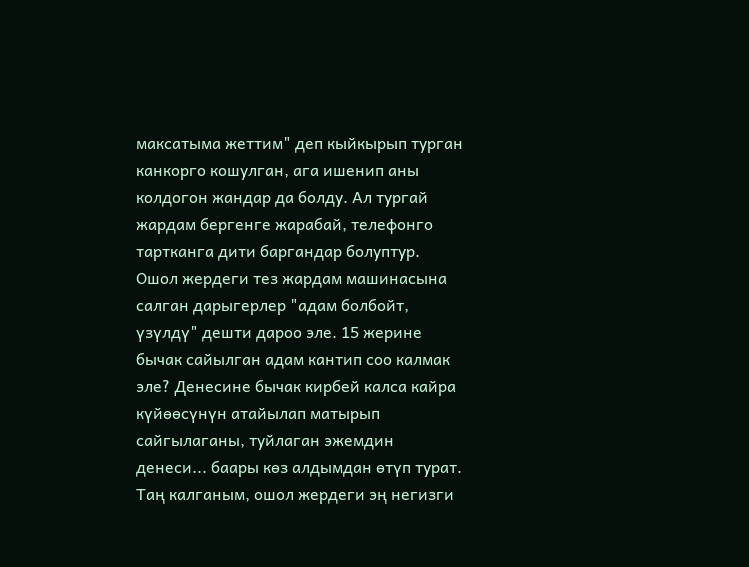максатыма жеттим" деп кыйкырып турган канкорго кошулган, ага ишенип аны колдогон жандар да болду. Ал тургай жардам бергенге жарабай, телефонго тартканга дити баргандар болуптур.
Ошол жердеги тез жардам машинасына салган дарыгерлер "адам болбойт, үзүлдү" дешти дароо эле. 15 жерине бычак сайылган адам кантип соо калмак эле? Денесине бычак кирбей калса кайра күйөөсүнүн атайылап матырып сайгылаганы, туйлаган эжемдин денеси... баары көз алдымдан өтүп турат. Таң калганым, ошол жердеги эң негизги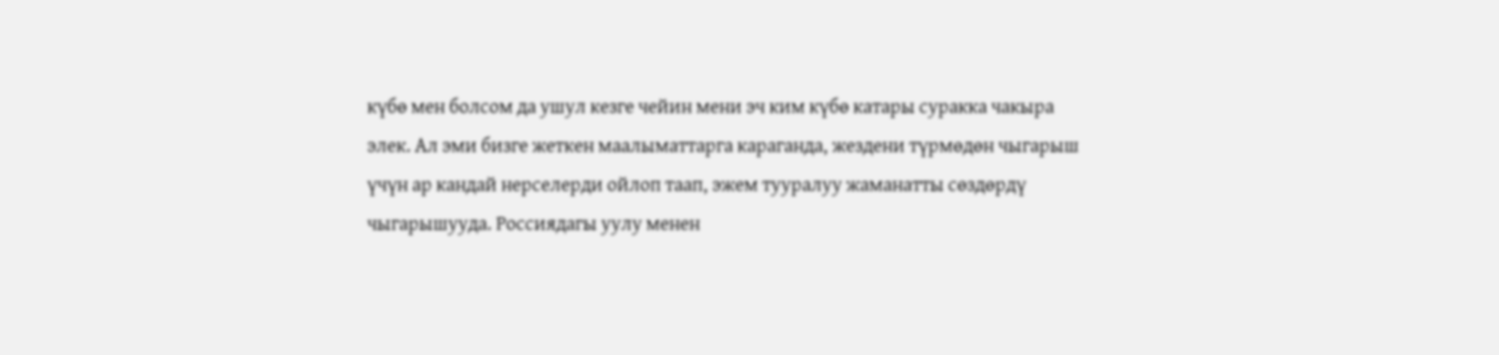күбө мен болсом да ушул кезге чейин мени эч ким күбө катары суракка чакыра элек. Ал эми бизге жеткен маалыматтарга караганда, жездени түрмөдөн чыгарыш үчүн ар кандай нерселерди ойлоп таап, эжем тууралуу жаманатты сөздөрдү чыгарышууда. Россиядагы уулу менен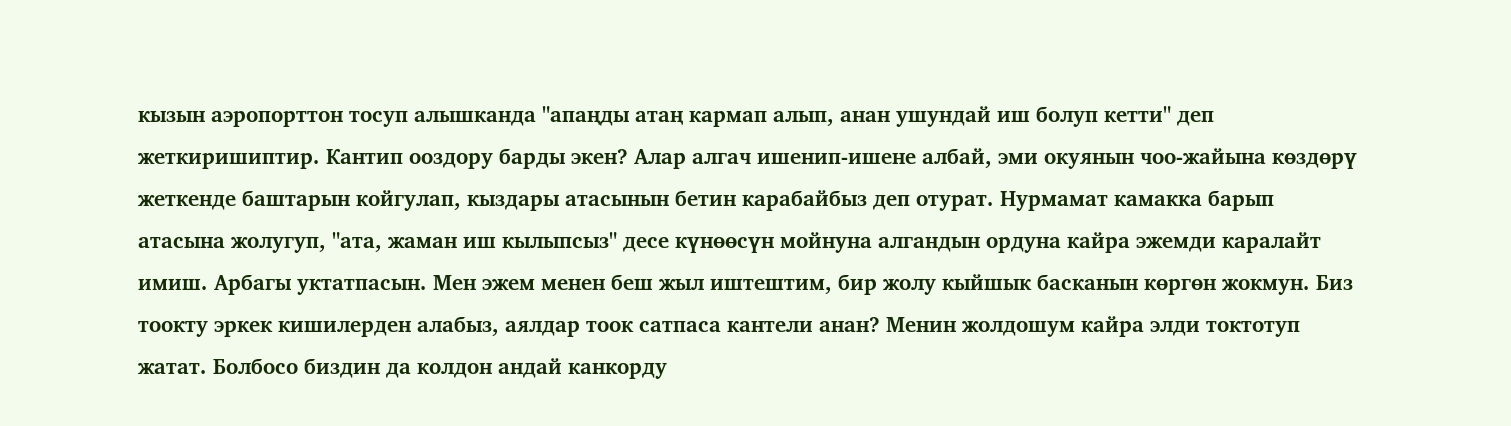кызын аэропорттон тосуп алышканда "апаңды атаң кармап алып, анан ушундай иш болуп кетти" деп жеткиришиптир. Кантип ооздору барды экен? Алар алгач ишенип-ишене албай, эми окуянын чоо-жайына көздөрү жеткенде баштарын койгулап, кыздары атасынын бетин карабайбыз деп отурат. Нурмамат камакка барып атасына жолугуп, "ата, жаман иш кылыпсыз" десе күнөөсүн мойнуна алгандын ордуна кайра эжемди каралайт имиш. Арбагы уктатпасын. Мен эжем менен беш жыл иштештим, бир жолу кыйшык басканын көргөн жокмун. Биз тоокту эркек кишилерден алабыз, аялдар тоок сатпаса кантели анан? Менин жолдошум кайра элди токтотуп жатат. Болбосо биздин да колдон андай канкорду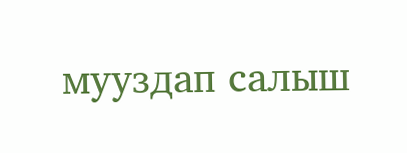мууздап салыш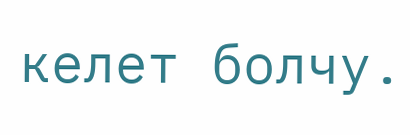келет болчу.